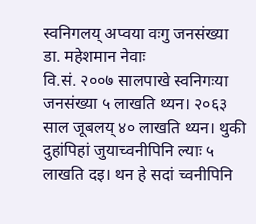स्वनिगलय् अप्वया वःगु जनसंख्या
डा. महेशमान नेवाः
वि.सं. २००७ सालपाखे स्वनिगःया जनसंख्या ५ लाखति थ्यन। २०६३ साल जूबलय् ४० लाखति थ्यन। थुकी दुहांपिहां जुयाच्वनीपिनि ल्याः ५ लाखति दइ। थन हे सदां च्वनीपिनि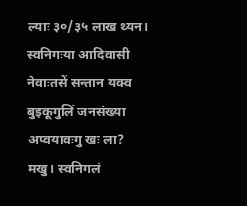ल्याः ३०/३५ लाख थ्यन। स्वनिगःया आदिवासी नेवाःतसें सन्तान यक्व बुइकूगुलिं जनसंख्या अप्वयावःगु खः ला? मखु। स्वनिगलं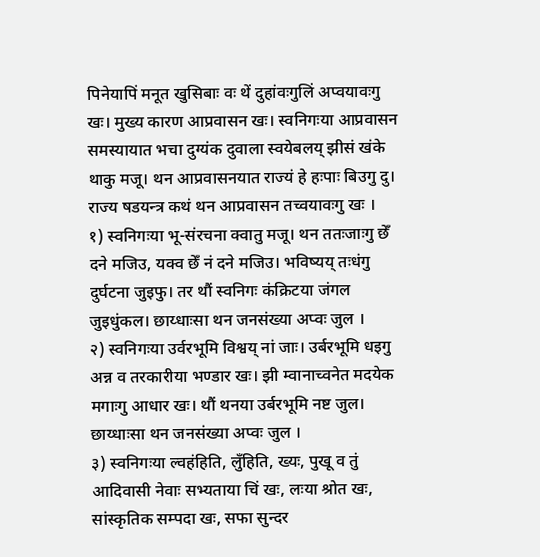पिनेयापिं मनूत खुसिबाः वः थें दुहांवःगुलिं अप्वयावःगु खः। मुख्य कारण आप्रवासन खः। स्वनिगःया आप्रवासन समस्यायात भचा दुग्यंक दुवाला स्वयेबलय् झीसं खंके थाकु मजू। थन आप्रवासनयात राज्यं हे हःपाः बिउगु दु। राज्य षडयन्त्र कथं थन आप्रवासन तच्वयावःगु खः ।
१) स्वनिगःया भू-संरचना क्वातु मजू। थन ततःजाःगु छेँ दने मजिउ, यक्व छेँ नं दने मजिउ। भविष्यय् तःधंगु दुर्घटना जुइफु। तर थौं स्वनिगः कंक्रिटया जंगल जुइधुंकल। छाय्धाःसा थन जनसंख्या अप्वः जुल ।
२) स्वनिगःया उर्वरभूमि विश्वय् नां जाः। उर्बरभूमि धइगु अन्न व तरकारीया भण्डार खः। झी म्वानाच्वनेत मदयेक मगाःगु आधार खः। थौं थनया उर्बरभूमि नष्ट जुल। छाय्धाःसा थन जनसंख्या अप्वः जुल ।
३) स्वनिगःया ल्वहंहिति, लुँहिति, ख्यः, पुखू व तुं आदिवासी नेवाः सभ्यताया चिं खः, लःया श्रोत खः, सांस्कृतिक सम्पदा खः, सफा सुन्दर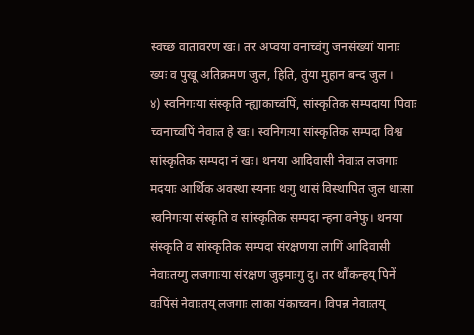स्वच्छ वातावरण खः। तर अप्वया वनाच्वंगु जनसंख्यां यानाः ख्यः व पुखू अतिक्रमण जुल, हिति, तुंया मुहान बन्द जुल ।
४) स्वनिगःया संस्कृति न्ह्याकाच्वंपिं, सांस्कृतिक सम्पदाया पिवाः च्वनाच्वपिं नेवाःत हे खः। स्वनिगःया सांस्कृतिक सम्पदा विश्व सांस्कृतिक सम्पदा नं खः। थनया आदिवासी नेवाःत लजगाः मदयाः आर्थिक अवस्था स्यनाः थःगु थासं विस्थापित जुल धाःसा स्वनिगःया संस्कृति व सांस्कृतिक सम्पदा न्हना वनेफु। थनया संस्कृति व सांस्कृतिक सम्पदा संरक्षणया लागिं आदिवासी नेवाःतय्गु लजगाःया संरक्षण जुइमाःगु दु। तर थौंकन्हय् पिनें वःपिंसं नेवाःतय् लजगाः लाका यंकाच्वन। विपन्न नेवाःतय्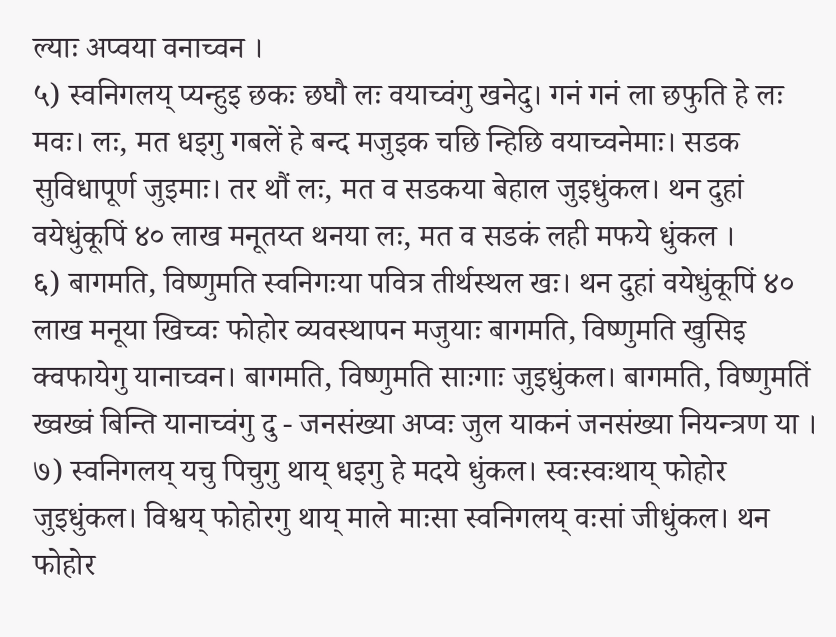ल्याः अप्वया वनाच्वन ।
५) स्वनिगलय् प्यन्हुइ छकः छघौ लः वयाच्वंगु खनेदु। गनं गनं ला छफुति हे लः मवः। लः, मत धइगु गबलें हे बन्द मजुइक चछि न्हिछि वयाच्वनेमाः। सडक सुविधापूर्ण जुइमाः। तर थौं लः, मत व सडकया बेहाल जुइधुंकल। थन दुहां वयेधुंकूपिं ४० लाख मनूतय्त थनया लः, मत व सडकं लही मफये धुंकल ।
६) बागमति, विष्णुमति स्वनिगःया पवित्र तीर्थस्थल खः। थन दुहां वयेधुंकूपिं ४० लाख मनूया खिच्वः फोहोर व्यवस्थापन मजुयाः बागमति, विष्णुमति खुसिइ क्वफायेगु यानाच्वन। बागमति, विष्णुमति साःगाः जुइधुंकल। बागमति, विष्णुमतिं ख्वख्वं बिन्ति यानाच्वंगु दु - जनसंख्या अप्वः जुल याकनं जनसंख्या नियन्त्रण या ।
७) स्वनिगलय् यचु पिचुगु थाय् धइगु हे मदये धुंकल। स्वःस्वःथाय् फोहोर जुइधुंकल। विश्वय् फोहोरगु थाय् माले माःसा स्वनिगलय् वःसां जीधुंकल। थन फोहोर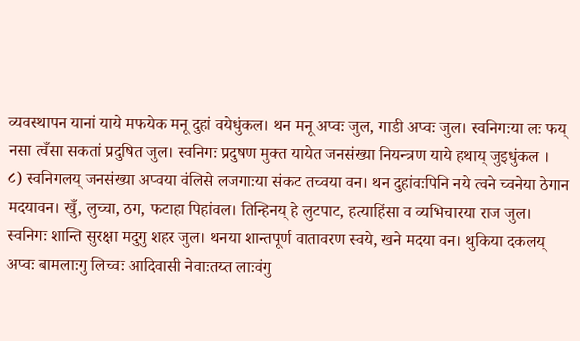व्यवस्थापन यानां याये मफयेक मनू दुहां वयेधुंकल। थन मनू अप्वः जुल, गाडी अप्वः जुल। स्वनिगःया लः फय् नसा त्वँसा सकतां प्रदुषित जुल। स्वनिगः प्रदुषण मुक्त यायेत जनसंख्या नियन्त्रण याये हथाय् जुइधुंकल ।
८) स्वनिगलय् जनसंख्या अप्वया वंलिसे लजगाःया संकट तच्वया वन। थन दुहांवःपिनि नये त्वने च्वनेया ठेगान मदयावन। खुँ, लुच्चा, ठग, फटाहा पिहांवल। तिन्हिनय् हे लुटपाट, हत्याहिंसा व व्यभिचारया राज जुल। स्वनिगः शान्ति सुरक्षा मदुगु शहर जुल। थनया शान्तपूर्ण वातावरण स्वये, खने मदया वन। थुकिया दकलय् अप्वः बामलाःगु लिच्वः आदिवासी नेवाःतय्त लाःवंगु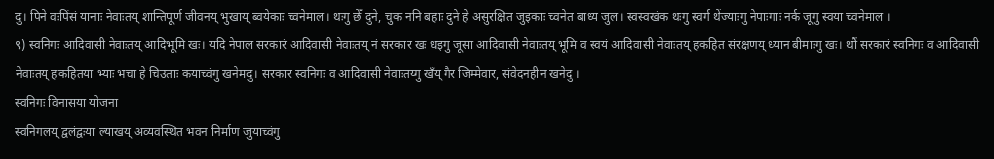दु। पिने वःपिंसं यानाः नेवाःतय् शान्तिपूर्ण जीवनय् भुखाय् ब्वयेकाः च्वनेमाल। थःगु छेँ दुने, चुक ननि बहाः दुने हे असुरक्षित जुइकाः च्वनेत बाध्य जुल। स्वस्वखंक थःगु स्वर्ग थेंज्याःगु नेपाःगाः नर्क जूगु स्वया च्वनेमाल ।
९) स्वनिगः आदिवासी नेवाःतय् आदिभूमि खः। यदि नेपाल सरकारं आदिवासी नेवाःतय् नं सरकार खः धइगु जूसा आदिवासी नेवाःतय् भूमि व स्वयं आदिवासी नेवाःतय् हकहित संरक्षणय् ध्यान बीमाःगु खः। थौं सरकारं स्वनिगः व आदिवासी नेवाःतय् हकहितया भ्याः भचा हे चिउताः कयाच्वंगु खनेमदु। सरकार स्वनिगः व आदिवासी नेवाःतय्गु खँय् गैर जिम्मेवार, संवेदनहीन खनेदु ।
स्वनिगः विनासया योजना
स्वनिगलय् द्वलंद्वःया ल्याखय् अव्यवस्थित भवन निर्माण जुयाच्वंगु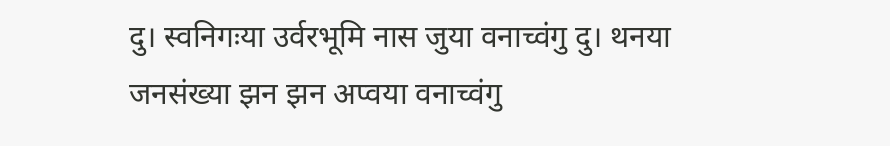दु। स्वनिगःया उर्वरभूमि नास जुया वनाच्वंगु दु। थनया जनसंख्या झन झन अप्वया वनाच्वंगु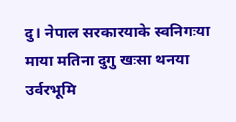दु। नेपाल सरकारयाके स्वनिगःया माया मतिना दुगु खःसा थनया उर्वरभूमि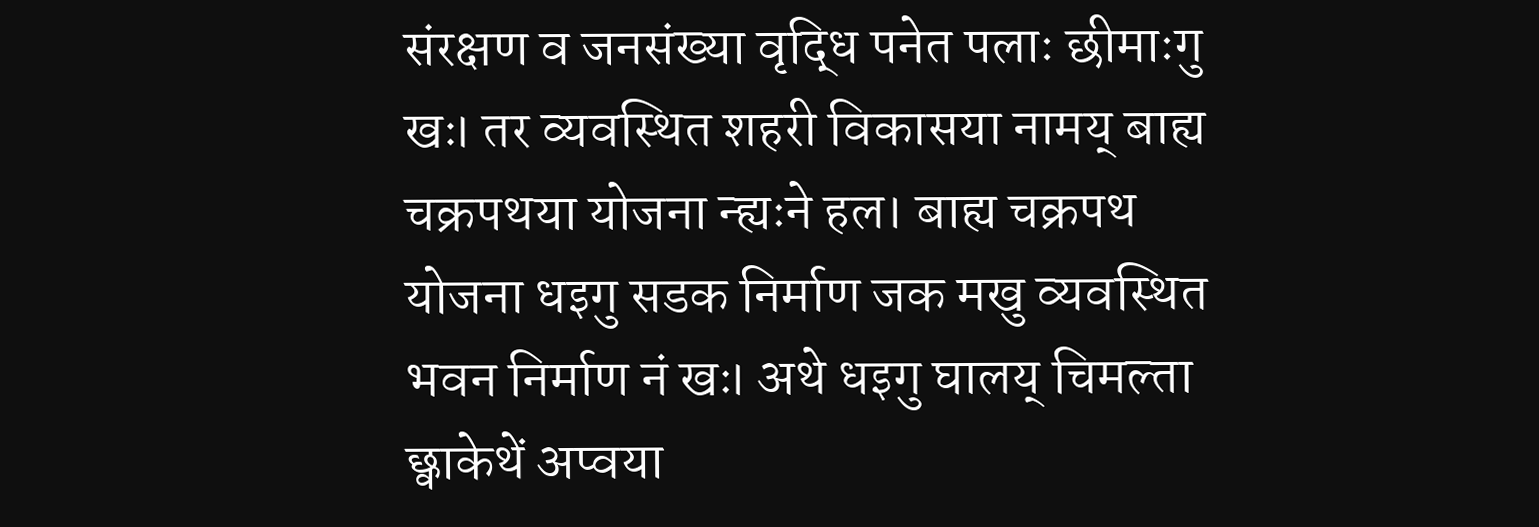संरक्षण व जनसंख्या वृद्धि पनेत पलाः छीमाःगु खः। तर व्यवस्थित शहरी विकासया नामय् बाह्य चक्रपथया योजना न्ह्यःने हल। बाह्य चक्रपथ योजना धइगु सडक निर्माण जक मखु व्यवस्थित भवन निर्माण नं खः। अथे धइगु घालय् चिमल्ता छ्वाकेथें अप्वया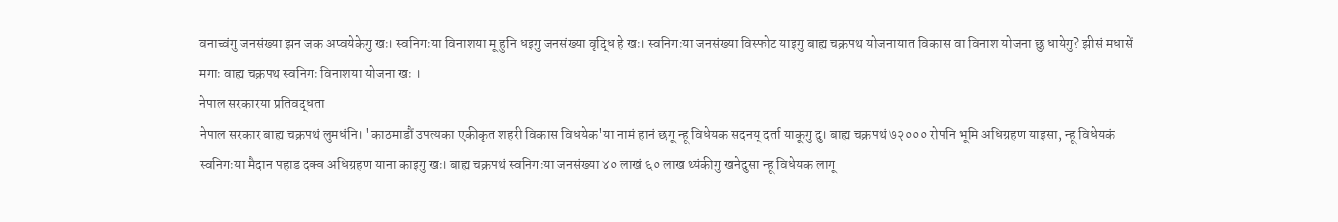वनाच्वंगु जनसंख्या झन जक अप्वयेकेगु खः। स्वनिगःया विनाशया मू हुनि धइगु जनसंख्या वृद्धि हे खः। स्वनिगःया जनसंख्या विस्फोट याइगु बाह्य चक्रपथ योजनायात विकास वा विनाश योजना छु धायेगु? झीसं मधासें मगाः वाह्य चक्रपथ स्वनिगः विनाशया योजना खः ।
नेपाल सरकारया प्रतिवद्धता
नेपाल सरकार बाह्य चक्रपथं लुमधंनि। 'काठमाडौं उपत्यका एकीकृत शहरी विकास विधयेक'या नामं हानं छगू न्हू विधेयक सदनय् दर्ता याकूगु दु। बाह्य चक्रपथं ७२००० रोपनि भूमि अधिग्रहण याइसा, न्हू विधेयकं स्वनिगःया मैदान पहाड दक्व अधिग्रहण याना काइगु खः। बाह्य चक्रपथं स्वनिगःया जनसंख्या ४० लाखं ६० लाख थ्यंकीगु खनेदुसा न्हू विधेयक लागू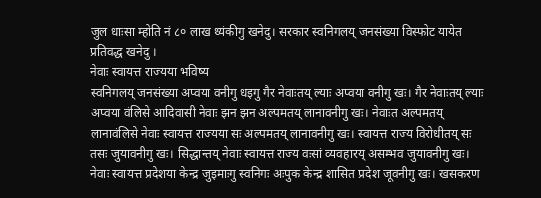जुल धाःसा म्होति नं ८० लाख थ्यंकीगु खनेदु। सरकार स्वनिगलय् जनसंख्या विस्फोट यायेत प्रतिवद्ध खनेदु ।
नेवाः स्वायत्त राज्यया भविष्य
स्वनिगलय् जनसंख्या अप्वया वनीगु धइगु गैर नेवाःतय् ल्याः अप्वया वनीगु खः। गैर नेवाःतय् ल्याः अप्वया वंलिसे आदिवासी नेवाः झन झन अल्पमतय् लानावनीगु खः। नेवाःत अल्पमतय् लानावंलिसे नेवाः स्वायत्त राज्यया सः अल्पमतय् लानावनीगु खः। स्वायत्त राज्य विरोधीतय् सः तसः जुयावनीगु खः। सिद्धान्तय् नेवाः स्वायत्त राज्य वःसां व्यवहारय् असम्भव जुयावनीगु खः। नेवाः स्वायत्त प्रदेशया केन्द्र जुइमाःगु स्वनिगः अःपुक केन्द्र शासित प्रदेश जूवनीगु खः। खसकरण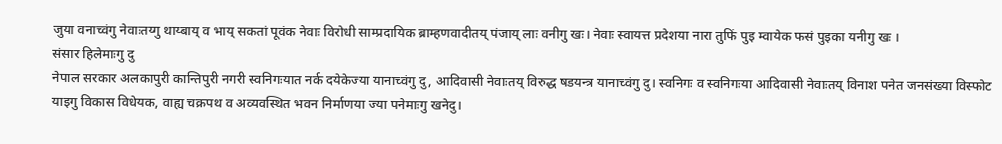जुया वनाच्वंगु नेवाःतय्गु थाय्बाय् व भाय् सकतां पूवंक नेवाः विरोधी साम्प्रदायिक ब्राम्हणवादीतय् पंजाय् लाः वनीगु खः। नेवाः स्वायत्त प्रदेशया नारा तुफिं पुइ म्वायेक फसं पुइका यनीगु खः ।
संसार हिलेमाःगु दु
नेपाल सरकार अलकापुरी कान्तिपुरी नगरी स्वनिगःयात नर्क दयेकेज्या यानाच्वंगु दु, आदिवासी नेवाःतय् विरुद्ध षडयन्त्र यानाच्वंगु दु। स्वनिगः व स्वनिगःया आदिवासी नेवाःतय् विनाश पनेत जनसंख्या विस्फोट याइगु विकास विधेयक, वाह्य चक्रपथ व अव्यवस्थित भवन निर्माणया ज्या पनेमाःगु खनेदु।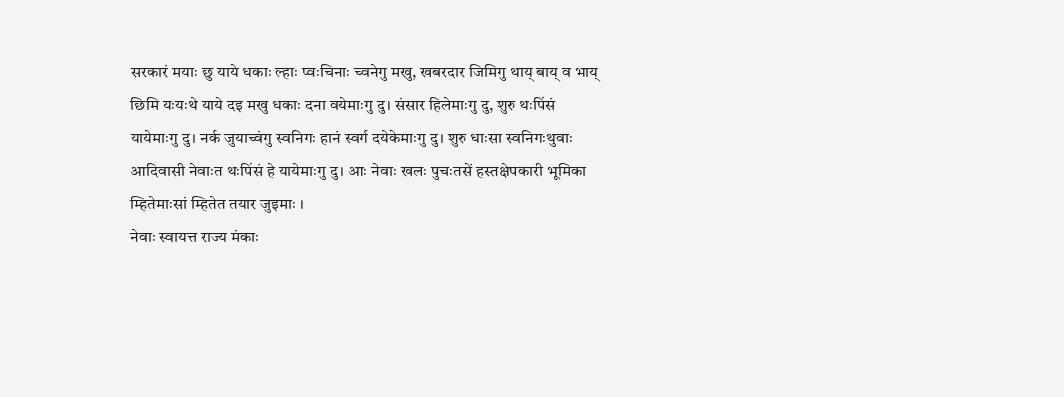सरकारं मयाः छु याये धकाः ल्हाः प्वःचिनाः च्वनेगु मखु, खबरदार जिमिगु थाय् बाय् व भाय् छिमि यःयःथे याये दइ मखु धकाः दना वयेमाःगु दु। संसार हिलेमाःगु दु, शुरु थःपिंसं यायेमाःगु दु। नर्क जुयाच्वंगु स्वनिगः हानं स्वर्ग दयेकेमाःगु दु। शुरु धाःसा स्वनिगःथुवाः आदिवासी नेवाःत थःपिंसं हे यायेमाःगु दु। आः नेवाः खलः पुचःतसें हस्तक्षेपकारी भूमिका म्हितेमाःसां म्हितेत तयार जुइमाः ।
नेवाः स्वायत्त राज्य मंकाः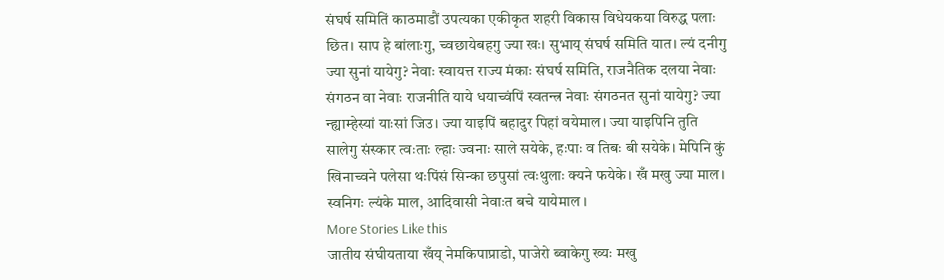संघर्ष समितिं काठमाडौं उपत्यका एकीकृत शहरी विकास विधेयकया विरुद्ध पलाः छित। साप हे बांलाःगु, च्वछायेबहगु ज्या खः। सुभाय् संघर्ष समिति यात। ल्यं दनीगु ज्या सुनां यायेगु? नेवाः स्वायत्त राज्य मंकाः संघर्ष समिति, राजनैतिक दलया नेवाः संगठन वा नेवाः राजनीति याये धयाच्वंपिं स्वतन्त्र नेवाः संगठनत सुनां यायेगु? ज्या न्ह्याम्हेस्यां याःसां जिउ। ज्या याइपिं बहादुर पिहां वयेमाल। ज्या याइपिनि तुति सालेगु संस्कार त्वःताः ल्हाः ज्वनाः साले सयेके, हःपाः व तिबः बी सयेके। मेपिनि कुं खिनाच्वने पलेसा थःपिंसं सिन्का छपुसां त्वःथुलाः क्यने फयेके। खँ मखु ज्या माल। स्वनिगः ल्यंके माल, आदिवासी नेवाःत बचे यायेमाल ।
More Stories Like this
जातीय संघीयताया खँय् नेमकिपाप्राडो, पाजेरो ब्वाकेगु ख्यः मखु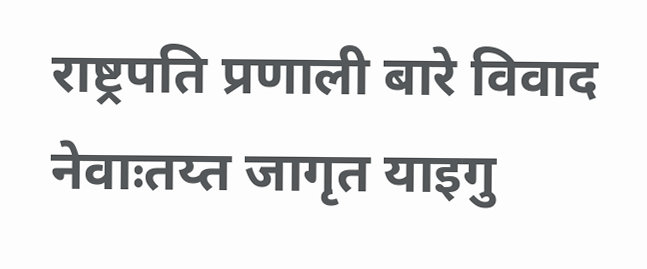राष्ट्रपति प्रणाली बारे विवाद
नेवाःतय्त जागृत याइगु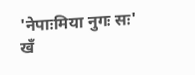'नेपाःमिया नुगः सः'
खँ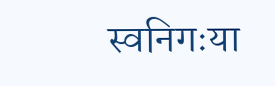स्वनिगःया